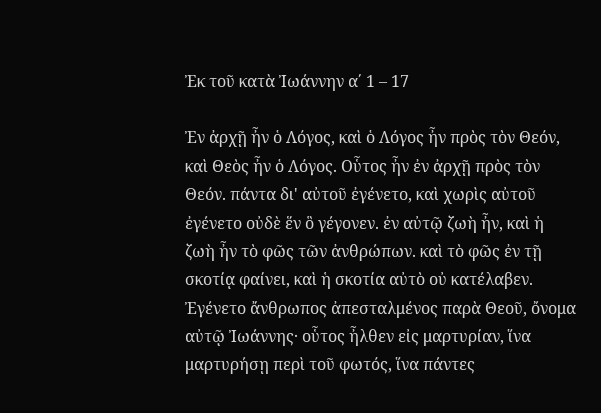Ἐκ τοῦ κατὰ Ἰωάννην α΄ 1 – 17

Ἐν ἀρχῇ ἦν ὁ Λόγος, καὶ ὁ Λόγος ἦν πρὸς τὸν Θεόν, καὶ Θεὸς ἦν ὁ Λόγος. Οὗτος ἦν ἐν ἀρχῇ πρὸς τὸν Θεόν. πάντα δι' αὐτοῦ ἐγένετο, καὶ χωρὶς αὐτοῦ ἐγένετο οὐδὲ ἕν ὃ γέγονεν. ἐν αὐτῷ ζωὴ ἦν, καὶ ἡ ζωὴ ἦν τὸ φῶς τῶν ἀνθρώπων. καὶ τὸ φῶς ἐν τῇ σκοτίᾳ φαίνει, καὶ ἡ σκοτία αὐτὸ οὐ κατέλαβεν. Ἐγένετο ἄνθρωπος ἀπεσταλμένος παρὰ Θεοῦ, ὄνομα αὐτῷ Ἰωάννης· οὗτος ἦλθεν εἰς μαρτυρίαν, ἵνα μαρτυρήσῃ περὶ τοῦ φωτός, ἵνα πάντες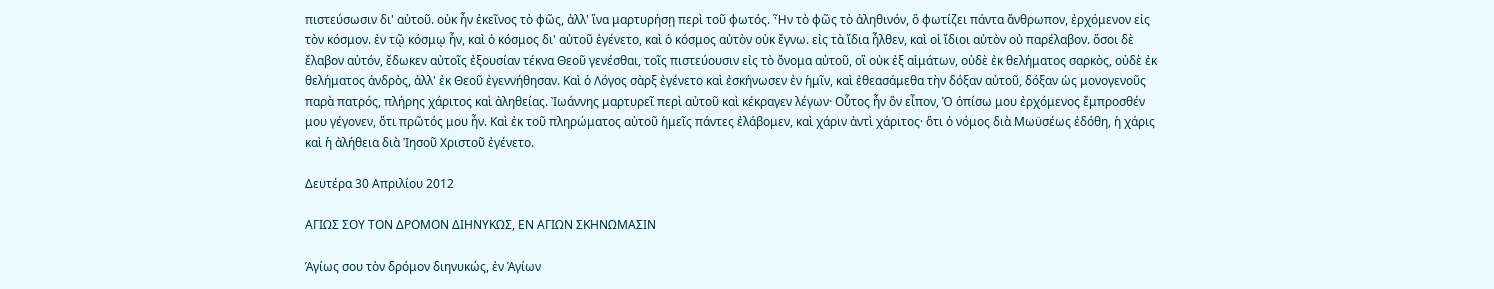πιστεύσωσιν δι' αὐτοῦ. οὐκ ἦν ἐκεῖνος τὸ φῶς, ἀλλ' ἵνα μαρτυρήσῃ περὶ τοῦ φωτός. Ἦν τὸ φῶς τὸ ἀληθινόν, ὃ φωτίζει πάντα ἄνθρωπον, ἐρχόμενον εἰς τὸν κόσμον. ἐν τῷ κόσμῳ ἦν, καὶ ὁ κόσμος δι' αὐτοῦ ἐγένετο, καὶ ὁ κόσμος αὐτὸν οὐκ ἔγνω. εἰς τὰ ἴδια ἦλθεν, καὶ οἱ ἴδιοι αὐτὸν οὐ παρέλαβον. ὅσοι δὲ ἔλαβον αὐτόν, ἔδωκεν αὐτοῖς ἐξουσίαν τέκνα Θεοῦ γενέσθαι, τοῖς πιστεύουσιν εἰς τὸ ὄνομα αὐτοῦ, οἳ οὐκ ἐξ αἱμάτων, οὐδὲ ἐκ θελήματος σαρκὸς, οὐδὲ ἐκ θελήματος ἀνδρὸς, ἀλλ' ἐκ Θεοῦ ἐγεννήθησαν. Καὶ ὁ Λόγος σὰρξ ἐγένετο καὶ ἐσκήνωσεν ἐν ἡμῖν, καὶ ἐθεασάμεθα τὴν δόξαν αὐτοῦ, δόξαν ὡς μονογενοῦς παρὰ πατρός, πλήρης χάριτος καὶ ἀληθείας. Ἰωάννης μαρτυρεῖ περὶ αὐτοῦ καὶ κέκραγεν λέγων· Οὗτος ἦν ὃν εἶπον, Ὁ ὀπίσω μου ἐρχόμενος ἔμπροσθέν μου γέγονεν, ὅτι πρῶτός μου ἦν. Καὶ ἐκ τοῦ πληρώματος αὐτοῦ ἡμεῖς πάντες ἐλάβομεν, καὶ χάριν ἀντὶ χάριτος· ὅτι ὁ νόμος διὰ Μωϋσέως ἐδόθη, ἡ χάρις καὶ ἡ ἀλήθεια διὰ Ἰησοῦ Χριστοῦ ἐγένετο.

Δευτέρα 30 Απριλίου 2012

ΑΓΙΩΣ ΣΟΥ ΤΟΝ ΔΡΟΜΟΝ ΔΙΗΝΥΚΩΣ, ΕΝ ΑΓΙΩΝ ΣΚΗΝΩΜΑΣΙΝ

Ἁγίως σου τὸν δρόμον διηνυκώς, ἐν Ἁγίων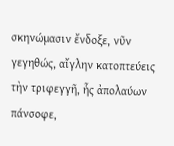σκηνώμασιν ἔνδοξε, νῦν γεγηθώς, αἴγλην κατοπτεύεις τὴν τριφεγγῆ, ἧς ἀπολαύων πάνσοφε,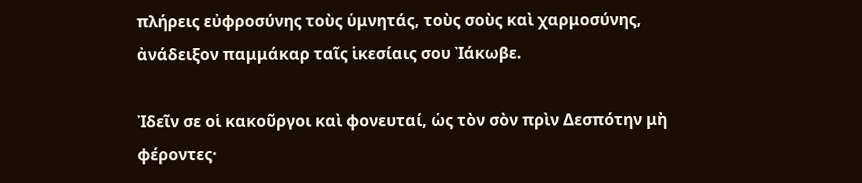πλήρεις εὐφροσύνης τοὺς ὑμνητάς, τοὺς σοὺς καὶ χαρμοσύνης, ἀνάδειξον παμμάκαρ ταῖς ἱκεσίαις σου Ἰάκωβε.

Ἰδεῖν σε οἱ κακοῦργοι καὶ φονευταί, ὡς τὸν σὸν πρὶν Δεσπότην μὴ φέροντες·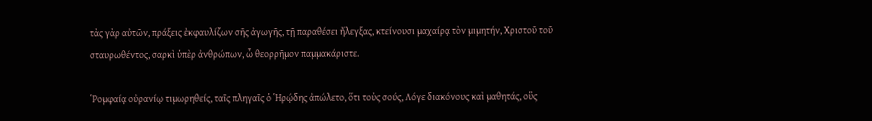τὰς γὰρ αὐτῶν, πράξεις ἐκφαυλίζων σῆς ἀγωγῆς, τῇ παραθέσει ἤλεγξας, κτείνουσι μαχαίρᾳ τὸν μιμητήν, Χριστοῦ τοῦ σταυρωθέντος, σαρκὶ ὑπὲρ ἀνθρώπων, ὦ θεορρῆμον παμμακάριστε.

Ῥομφαίᾳ οὐρανίῳ τιμωρηθείς, ταῖς πληγαῖς ὁ Ἡρῴδης ἀπώλετο, ὅτι τοὺς σούς, Λόγε διακόνους καὶ μαθητάς, οὓς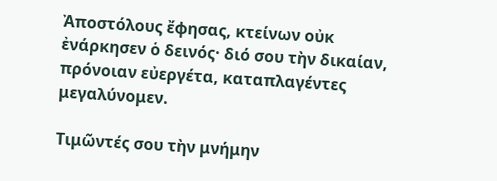Ἀποστόλους ἔφησας, κτείνων οὐκ ἐνάρκησεν ὁ δεινός· διό σου τὴν δικαίαν, πρόνοιαν εὐεργέτα, καταπλαγέντες μεγαλύνομεν.

Τιμῶντές σου τὴν μνήμην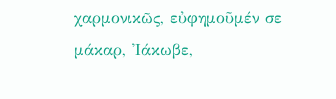χαρμονικῶς, εὐφημοῦμέν σε μάκαρ, Ἰάκωβε,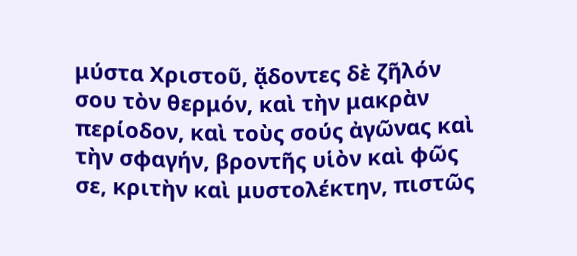μύστα Χριστοῦ, ᾄδοντες δὲ ζῆλόν σου τὸν θερμόν, καὶ τὴν μακρὰν περίοδον, καὶ τοὺς σούς ἀγῶνας καὶ τὴν σφαγήν, βροντῆς υἱὸν καὶ φῶς σε, κριτὴν καὶ μυστολέκτην, πιστῶς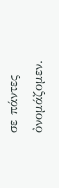σε πάντες ὀνομάζομεν.